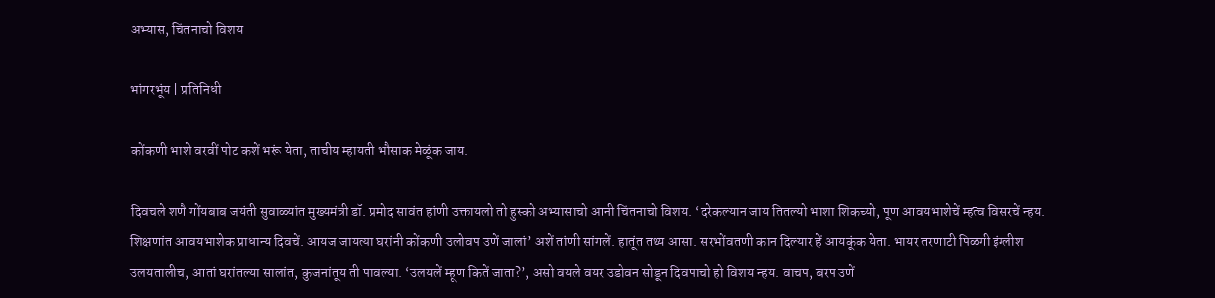अभ्यास, चिंतनाचो विशय

भांगरभूंय | प्रतिनिधी

कोंकणी भाशे वरवीं पोट कशें भरूं येता, ताचीय म्हायती भौसाक मेळूंक जाय.

दिवचले शणै गोंयबाब जयंती सुवाळ्यांत मुख्यमंत्री डॉ. प्रमोद सावंत हांणी उक्तायलो तो हुस्को अभ्यासाचो आनी चिंतनाचो विशय. ‘दरेकल्यान जाय तितल्यो भाशा शिकच्यो, पूण आवयभाशेचें म्हत्व विसरचें न्हय. शिक्षणांत आवयभाशेक प्राधान्य दिवचें. आयज जायत्या घरांनी कोंकणी उलोवप उणें जालां’ अशें तांणी सांगलें. हातूंत तथ्य आसा. सरभोंवतणी कान दिल्यार हें आयकूंक येता. भायर तरणाटी पिळगी इंग्लीश उलयतालीच, आतां घरांतल्या सालांत, कुजनांतूय ती पावल्या. ‘उलयलें म्हूण कितें जाता?’, असो वयले वयर उडोवन सोडून दिवपाचो हो विशय न्हय. वाचप, बरप उणें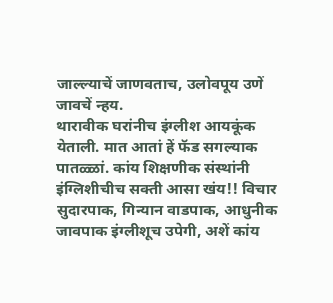जाल्ल्याचें जाणवताच, उलोवपूय उणें जावचें न्हय.
थारावीक घरांनीच इंग्लीश आयकूंक येताली. मात आतां हें फॅड सगल्याक पातळ्ळां. कांय शिक्षणीक संस्थांनी इंग्लिशीचीच सक्ती आसा खंय!! विचार सुदारपाक, गिन्यान वाडपाक, आधुनीक जावपाक इंग्लीशूच उपेगी, अशें कांय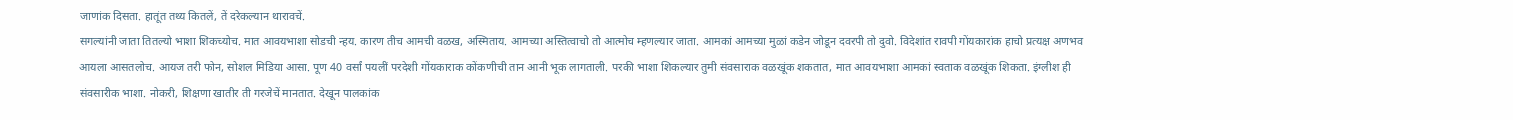जाणांक दिसता. हातूंत तथ्य कितलें, तें दरेकल्यान थारावचें.
सगल्यांनी जाता तितल्यो भाशा शिकच्योच. मात आवयभाशा सोडची न्हय. कारण तीच आमची वळख, अस्मिताय. आमच्या अस्तित्वाचो तो आत्मोच म्हणल्यार जाता. आमकां आमच्या मुळां कडेन जोडून दवरपी तो दुवो. विदेशांत रावपी गोंयकारांक हाचो प्रत्यक्ष अणभव आयला आसतलोच. आयज तरी फोन, सोशल मिडिया आसा. पूण 40 वर्सां पयलीं परदेशी गोंयकाराक कोंकणीची तान आनी भूक लागताली. परकी भाशा शिकल्यार तुमी संवसाराक वळखूंक शकतात, मात आवयभाशा आमकां स्वताक वळखूंक शिकता. इंग्लीश ही संवसारीक भाशा. नोकरी, शिक्षणा खातीर ती गरजेचें मानतात. देखून पालकांक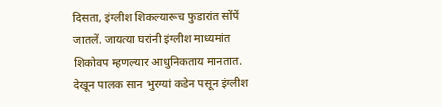दिसता, इंग्लीश शिकल्यारूच फुडारांत सोंपें जातलें. जायत्या घरांनी इंग्लीश माध्यमांत शिकोवप म्हणल्यार आधुनिकताय मानतात. देखून पालक सान भुरग्यां कडेन पसून इंग्लीश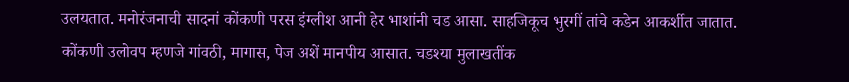उलयतात. मनोरंजनाची सादनां कोंकणी परस इंग्लीश आनी हेर भाशांनी चड आसा. साहजिकूच भुरगीं तांचे कडेन आकर्शीत जातात. कोंकणी उलोवप म्हणजे गांवठी, मागास, पेज अशें मानपीय आसात. चडश्या मुलाखतींक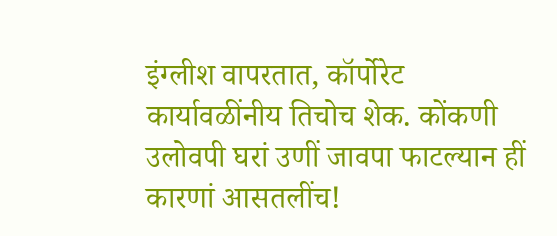इंग्लीश वापरतात, कॉर्पोरेट कार्यावळींनीय तिचोच शेक. कोंकणी उलोवपी घरां उणीं जावपा फाटल्यान हीं कारणां आसतलींच!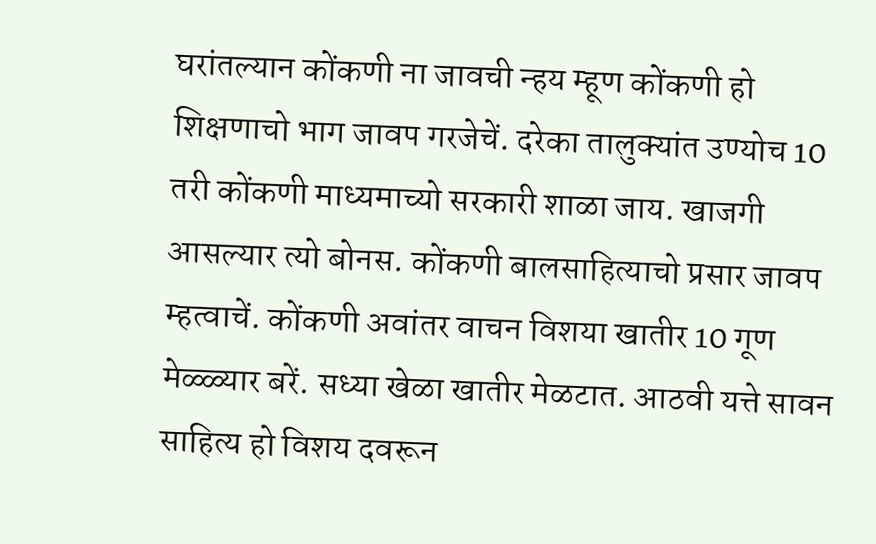घरांतल्यान कोंकणी ना जावची न्हय म्हूण कोंकणी हो शिक्षणाचो भाग जावप गरजेचें. दरेका तालुक्यांत उण्योच 10 तरी कोंकणी माध्यमाच्यो सरकारी शाळा जाय. खाजगी आसल्यार त्यो बोनस. कोंकणी बालसाहित्याचो प्रसार जावप म्हत्वाचें. कोंकणी अवांतर वाचन विशया खातीर 10 गूण मेळ्ळ्यार बरें. सध्या खेळा खातीर मेळटात. आठवी यत्ते सावन साहित्य हो विशय दवरून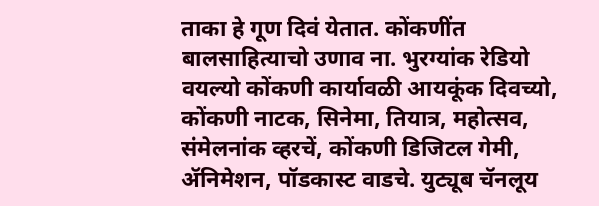ताका हे गूण दिवं येतात. कोंकणींत बालसाहित्याचो उणाव ना. भुरग्यांक रेडियो वयल्यो कोंकणी कार्यावळी आयकूंक दिवच्यो, कोंकणी नाटक, सिनेमा, तियात्र, महोत्सव, संमेलनांक व्हरचें, कोंकणी डिजिटल गेमी, ॲनिमेशन, पॉडकास्ट वाडचे. युट्यूब चॅनलूय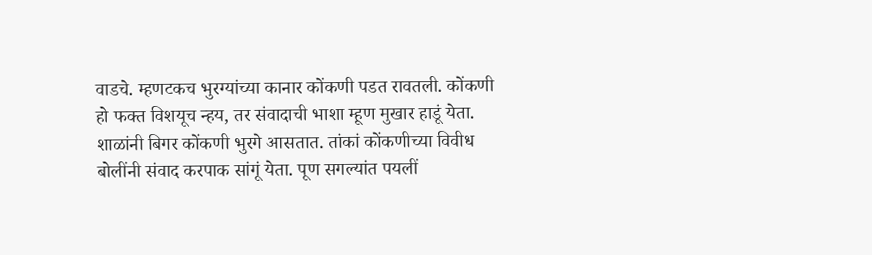वाडचे. म्हणटकच भुरग्यांच्या कानार कोंकणी पडत रावतली. कोंकणी हो फक्त विशयूच न्हय, तर संवादाची भाशा म्हूण मुखार हाडूं येता. शाळांनी बिगर कोंकणी भुरगे आसतात. तांकां कोंकणीच्या विवीध बोलींनी संवाद करपाक सांगूं येता. पूण सगल्यांत पयलीं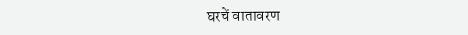घरचें वातावरण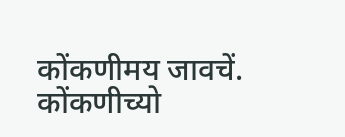कोंकणीमय जावचें.
कोंकणीच्यो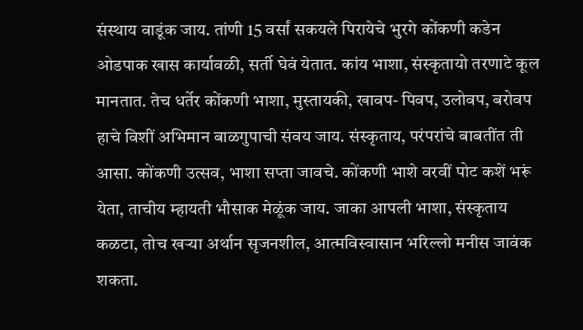संस्थाय वाडूंक जाय. तांणी 15 वर्सां सकयले पिरायेचे भुरगे कोंकणी कडेन ओडपाक खास कार्यावळी, सर्ती घेवं येतात. कांय भाशा, संस्कृतायो तरणाटे कूल मानतात. तेच धर्तेर कोंकणी भाशा, मुस्तायकी, खावप- पिवप, उलोवप, बरोवप हाचे विशीं अभिमान बाळगुपाची संवय जाय. संस्कृताय, परंपरांचे बाबतींत ती आसा. कोंकणी उत्सव, भाशा सप्ता जावचे. कोंकणी भाशे वरवीं पोट कशें भरूं येता, ताचीय म्हायती भौसाक मेळूंक जाय. जाका आपली भाशा, संस्कृताय कळटा, तोच खऱ्या अर्थान सृजनशील, आत्मविस्वासान भरिल्लो मनीस जावंक शकता.